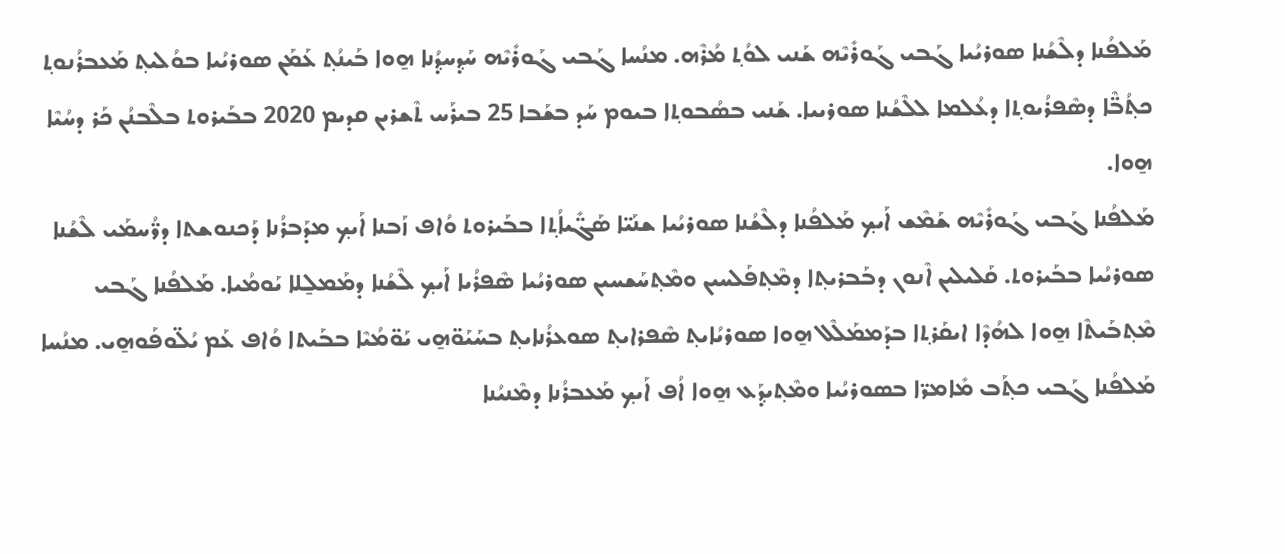ܡܰܠܦܳܢܐ ܕܠܶܫܳܢܐ ܣܘܪܝܳܝܐ ܓܰܒܝ ܓܰܘܪܺܝܶܗ ܫܰܢܝ ܠܘܳܬ݂ ܡܳܪܶܗ. ܡܢܳܚܐ ܓܰܒܝ ܓܰܘܪܺܝܶܗ ܚܰܕ݂ܚܕ݂ܳܢܐ ܗ̱ܘܐ ܒܰܝܢܳܬ݂ ܥܰܡܰܢ ܣܘܪܝܳܝܐ ܒܘܳܠܝܬ݂ ܡܰܥܒܪܳܢܘܬ݂ ܟܬ݂ܳܒ̈ܶܐ ܕܣܶܦܪܳܝܘܬ݂ܐ ܕܥܳܠܡܐ ܠܠܶܫܳܢܐ ܣܘܪܝܝܐ. ܫܰܢܝ ܒܣܳܒܘܬ݂ܐ ܒܝܘܡ ܚܰܕ ܒܫܰܒܐ 25 ܒܝܪܰܚ ܬܶܫܪܝܢ ܩܕܝܡ 2020 ܒܒܰܝܪܘܬ ܒܠܶܒܢܳܢ ܟܰܪ ܕܚܳܝܶܐ ܗ̱ܘܐ.
ܡܰܠܦܳܢܐ ܓܰܒܝ ܓܰܘܪܺܝܶܗ ܫܰܡܶܫ ܐܰܝܟ݂ ܡܰܠܦܳܢܐ ܕܠܶܫܳܢܐ ܣܘܪܝܳܝܐ ܫܢܰܝ̈ܐ ܣܰܓ̈ܺܝܐܳܬ݂ܐ ܒܒܰܝܪܘܬ ܘܳܐܦ ܙܰܒܢܐ ܐܰܝܟ݂ ܡܕܰܒܪܳܢܐ ܕܰܟܢܘܫܬܐ ܕܪ̈ܳܚܡܰܝ ܠܶܫܳܢܐ ܣܘܪܝܳܝܐ ܒܒܰܝܪܘܬ. ܩܰܠܝܠܝܢ ܐܶܢܘܢ ܕܒܰܒܪܝܬ݂ܐ ܕܡܶܬ݂ܦܰܠܚܝܢ ܘܡܶܬ݂ܚܰܫܚܝܢ ܣܘܪܝܳܝܐ ܣܶܦܪܳܝܐ ܐܰܝܟ݂ ܠܶܫܳܢܐ ܕܡܰܡܠ̱ܠܐ ܝܰܘܡܳܝܐ. ܡܰܠܦܳܢܐ ܓܰܒܝ ܡܶܬ݂ܒܰܝܬܶܐ ܗ̱ܘܐ ܠܗܳܕܶܐ ܐܝܩܰܪܬ݂ܐ ܒܕܰܡܡܰܠܶܠ ܗ̱ܘܐ ܣܘܪܝܳܐܝܬ݂ ܣܶܦܪܐܝܬ݂ ܣܘܥܪܳܢܐܝܬ݂ ܒܚܰܝܰܘ̈ܗ̱ܝ ܝܰܘ̈ܡܳܝܶܐ ܒܒܰܝܬܐ ܘܳܐܦ ܥܰܡ ܝܳܠ̈ܘܦܰܘܗ̱ܝ. ܡܢܳܚܐ ܡܰܠܦܳܢܐ ܓܰܒܝ ܟܬ݂ܰܒ ܡܺܐܡܪ̈ܐ ܒܣܘܪܝܳܝܐ ܘܡܶܬ݂ܝܕ݂ܰܥ ܗ̱ܘܐ ܐܳܦ ܐܰܝܟ݂ ܡܰܥܒܪܳܢܐ ܕܡܶܢܝܳܢܐ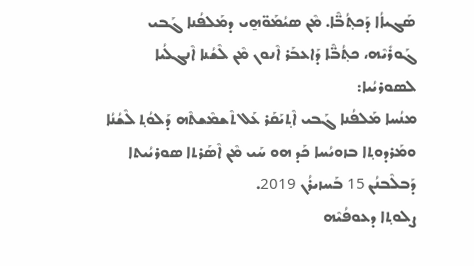ܣܰܓܝܐܳܐ ܕܰܟܬ݂ܳܒ̈ܶܐ. ܡܶܢ ܣܝܳܡܰܘ̈ܗ̱ܝ ܕܡܰܠܦܳܢܐ ܓܰܒܝ ܓܰܘܪܺܝܶܗ، ܟܬ݂ܳܒ̈ܶܐ ܕܰܐܥܒܰܪ ܐܶܢܘܢ ܡܶܢ ܠܶܫܳܢܐ ܐܶܢܓܠܳܝܐ ܠܣܘܪܝܳܝܐ:
ܡܢܳܚܐ ܡܰܠܦܳܢܐ ܓܰܒܝ ܐܶܬ݂ܝܰܩܰܪ ܥܰܠ ܬܶܫܡܶܫܬܶܗ ܕܰܠܘܳܬ݂ ܠܶܫܳܢܳܐ ܘܡܰܪܕܘܬ݂ܐ ܒܙܘܝܳܚܐ ܟܰܕ ܗܘ ܚܰܝ ܡܶܢ ܐܶܣܰܪܬܐ ܣܘܪܝܳܝܬܐ ܕܰܒܠܶܒܢܳܢ 15 ܒܰܚܙܝܪܳܢ 2019.
ܨܠܘܬ݂ܐ ܕܥܘܦܳܝܶܗ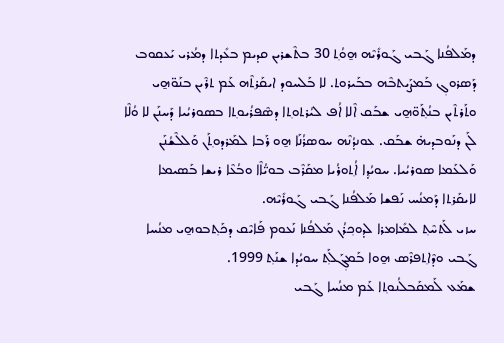ܕܡܰܠܦܳܢܐ ܓܰܒܝ ܓܰܘܪܺܝܶܗ ܗ̱ܘܳܬ݂ 30 ܒܬܶܫܪܝܢ ܩܕܝܡ ܒܥܺܕܬܐ ܕܡܳܪܝ ܝܰܥܩܘܒ ܕܰܣܪܘܓ݂ ܒܰܡܨܰܝܬܒܶܗ ܒܒܰܝܪܘܬ. ܠܐ ܒܰܠܚܘܕ ܐܝܩܰܪܬ݂ܶܗ ܥܰܡ ܬܪܶܝܢ ܒܢܰܘ̈ܗ̱ܝ ܘܬܰܪܬܶܝܢ ܒܢܳܬ݂ܰܘ̈ܗ̱ܝ ܫܒܰܩ ܐܶܠܐ ܐܳܦ ܠܝܳܪܬܘܬ݂ܐ ܕܣܶܦܪܳܝܘܬ݂ܐ ܒܣܘܪܝܳܝܐ ܕܰܚܢܰܢ ܠܐ ܘܳܠܶܐ ܠܰܢ ܕܢܰܘܒܕܝܗ̇ ܫܒܰܩ. ܥܘܢܕܳܢܶܗ ܚܘܣܪܳܢܰܐ ܗ̱ܘ ܪܰܒܐ ܠܡܰܪܕܘܬ݂ܰܢ ܘܰܠܠܶܫܳܢܰܢ ܘܰܠܥܰܡܐ ܣܘܪܝܳܝܐ. ܚܘܝܳܕ݂ܐ ܐܳܬ݂ܘܪܳܝܐ ܡܩܰܪܶܒ ܒܘܝ̈ܳܐܶܐ ܘܒܳܥܶܐ ܪܝܫܐ ܒܰܣܝܡܐ ܠܐܝܩܰܪܬ݂ܐ ܕܰܡܢܳܚ ܢܰܦܫܐ ܡܰܠܦܳܢܐ ܓܰܒܝ ܓܰܘܪܺܝܶܗ.
ܚܙܝ ܠܰܬܚܶܬ݂ ܠܡܺܐܡܪܐ ܠܕܘܟ݂ܪܳܢ ܡܰܠܦܳܢܐ ܢܰܥܘܡ ܦܰܐܝܶܩ ܕܟܰܬ݂ܒܘܗ̱ܝ ܡܢܳܚܐ ܓܰܒܝ ܘܕܶܐܬ݂ܦܪܶܣ ܗ̱ܘܐ ܒܰܡܓ݂ܰܠܰܬ݂ ܚܘܝܳܕܐ ܫܢܰܬ݂ 1999.
ܫܡܰܥ ܠܰܡܩܰܒܠܳܢܘܬ݂ܐ ܥܰܡ ܡܢܳܚܐ ܓܰܒܝ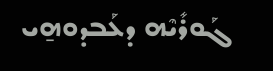ܓܰܘܪܺܝܶܗ ܕܥܰܒܕܘܗ̱ܝ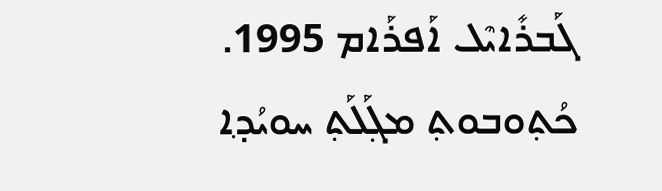ܓܰܒܪܺܐܝܶܠ ܐܰܦܪܰܐܡ 1995.
ܟܳܬ݂ܘܒܘܬ݂ ܡܓ݂ܰܠܰܬ݂ ܚܘܝܳܕ݂ܐ